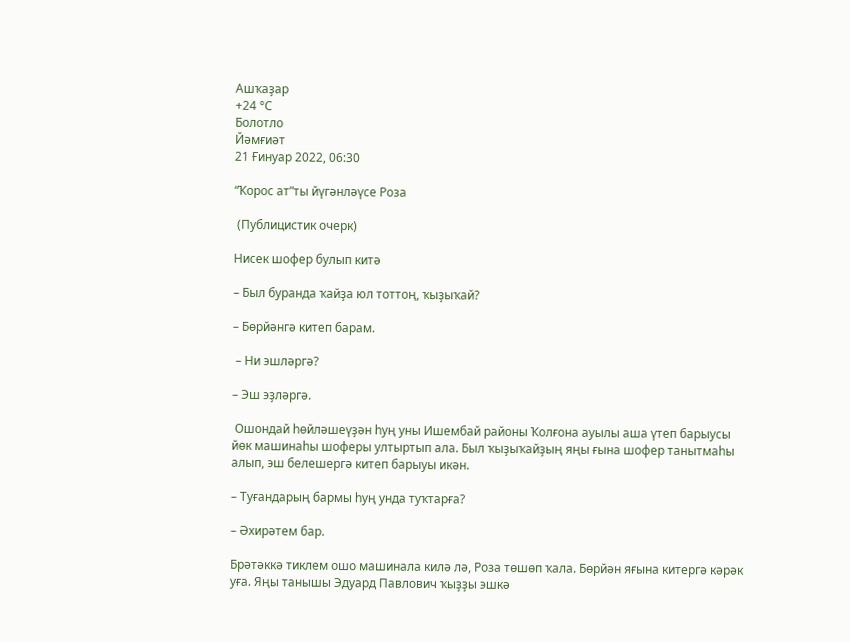Ашҡаҙар
+24 °С
Болотло
Йәмғиәт
21 Ғинуар 2022, 06:30

“Ҡорос ат”ты йүгәнләүсе Роза

 (Публицистик очерк)

Нисек шофер булып китә

– Был буранда ҡайҙа юл тоттоң, ҡыҙыҡай?

– Бөрйәнгә китеп барам.

 – Ни эшләргә?

– Эш эҙләргә.

 Ошондай һөйләшеүҙән һуң уны Ишембай районы Ҡолғона ауылы аша үтеп барыусы йөк машинаһы шоферы ултыртып ала. Был ҡыҙыҡайҙың яңы ғына шофер танытмаһы алып, эш белешергә китеп барыуы икән.

– Туғандарың бармы һуң унда туҡтарға?

– Әхирәтем бар.

Брәтәккә тиклем ошо машинала килә лә, Роза төшөп ҡала. Бөрйән яғына китергә кәрәк уға. Яңы танышы Эдуард Павлович ҡыҙҙы эшкә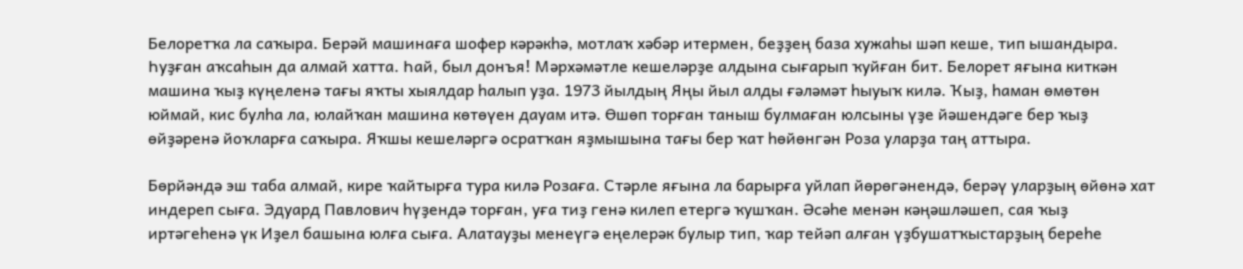Белоретҡа ла саҡыра. Берәй машинаға шофер кәрәкһә, мотлаҡ хәбәр итермен, беҙҙең база хужаһы шәп кеше, тип ышандыра. Һуҙған аҡсаһын да алмай хатта. Һай, был донъя! Мәрхәмәтле кешеләрҙе алдына сығарып ҡуйған бит. Белорет яғына киткән машина ҡыҙ күңеленә тағы яҡты хыялдар һалып уҙа. 1973 йылдың Яңы йыл алды ғәләмәт һыуыҡ килә. Ҡыҙ, һаман өмөтөн юймай, кис булһа ла, юлайҡан машина көтөүен дауам итә. Өшөп торған таныш булмаған юлсыны үҙе йәшендәге бер ҡыҙ өйҙәренә йоҡларға саҡыра. Яҡшы кешеләргә осратҡан яҙмышына тағы бер ҡат һөйөнгән Роза уларҙа таң аттыра.

Бөрйәндә эш таба алмай, кире ҡайтырға тура килә Розаға. Стәрле яғына ла барырға уйлап йөрөгәнендә, берәү уларҙың өйөнә хат индереп сыға. Эдуард Павлович һүҙендә торған, уға тиҙ генә килеп етергә ҡушҡан. Әсәһе менән кәңәшләшеп, сая ҡыҙ иртәгеһенә үк Иҙел башына юлға сыға. Алатауҙы менеүгә еңелерәк булыр тип, ҡар тейәп алған үҙбушатҡыстарҙың береһе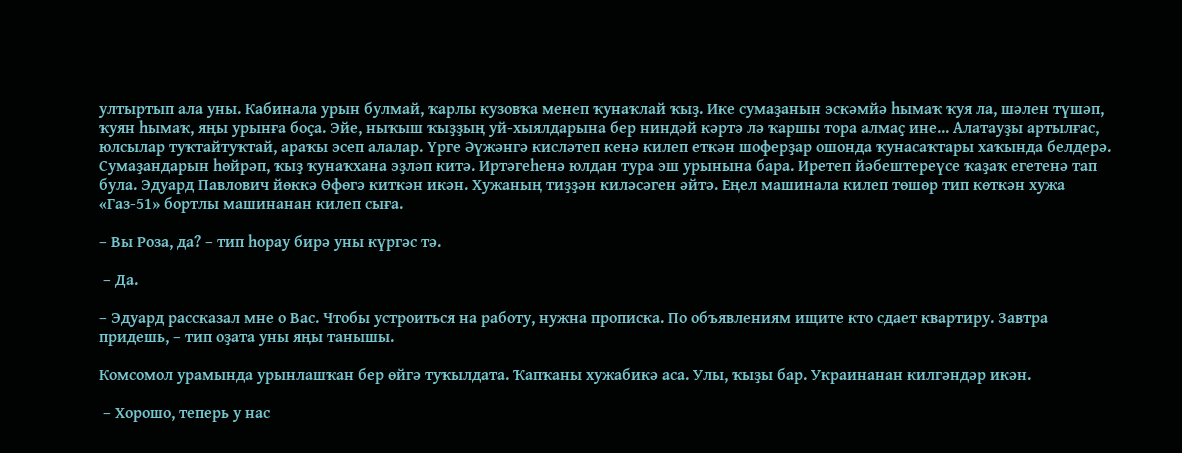ултыртып ала уны. Кабинала урын булмай, ҡарлы кузовҡа менеп ҡунаҡлай ҡыҙ. Ике сумаҙанын эскәмйә һымаҡ ҡуя ла, шәлен түшәп, ҡуян һымаҡ, яңы урынға боҫа. Эйе, ныҡыш ҡыҙҙың уй-хыялдарына бер ниндәй кәртә лә ҡаршы тора алмаҫ ине... Алатауҙы артылғас, юлсылар туҡтайтуҡтай, араҡы эсеп алалар. Үрге Әүжәнгә кисләтеп кенә килеп еткән шоферҙар ошонда ҡунасаҡтары хаҡында белдерә. Сумаҙандарын һөйрәп, ҡыҙ ҡунаҡхана эҙләп китә. Иртәгеһенә юлдан тура эш урынына бара. Иретеп йәбештереүсе ҡаҙаҡ егетенә тап була. Эдуард Павлович йөккә Өфөгә киткән икән. Хужаның тиҙҙән киләсәген әйтә. Еңел машинала килеп төшөр тип көткән хужа «Газ-51» бортлы машинанан килеп сыға.

– Вы Роза, да? – тип һорау бирә уны күргәс тә.

 – Да.

– Эдуард рассказал мне о Вас. Чтобы устроиться на работу, нужна прописка. По объявлениям ищите кто сдает квартиру. Завтра придешь, – тип оҙата уны яңы танышы.

Комсомол урамында урынлашҡан бер өйгә туҡылдата. Ҡапҡаны хужабикә аса. Улы, ҡыҙы бар. Украинанан килгәндәр икән.

 – Хорошо, теперь у нас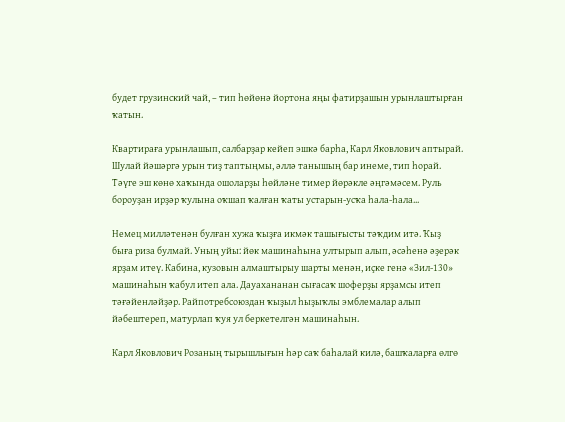будет грузинский чай, – тип һөйөнә йортона яңы фатирҙашын урынлаштырған ҡатын.

Квартираға урынлашып, салбарҙар кейеп эшкә барһа, Карл Яковлович аптырай. Шулай йәшәргә урын тиҙ таптыңмы, әллә танышың бар инеме, тип һорай. Тәүге эш көнө хаҡында ошоларҙы һөйләне тимер йөрәкле әңгәмәсем. Руль бороуҙан ирҙәр ҡулына оҡшап ҡалған ҡаты устарын-усҡа һала-һала...

Немец милләтенән булған хужа ҡыҙға икмәк ташығысты тәҡдим итә. Ҡыҙ быға риза булмай. Уның уйы: йөк машинаһына ултырып алып, әсәһенә әҙерәк ярҙам итеү. Кабина, кузовын алмаштырыу шарты менән, иҫке генә «Зил-130» машинаһын ҡабул итеп ала. Дауахананан сығасаҡ шоферҙы ярҙамсы итеп тәғәйенләйҙәр. Райпотребсоюздан ҡыҙыл һыҙыҡлы эмблемалар алып йәбештереп, матурлап ҡуя ул беркетелгән машинаһын.

Карл Яковлович Розаның тырышлығын һәр саҡ баһалай килә, башҡаларға өлгө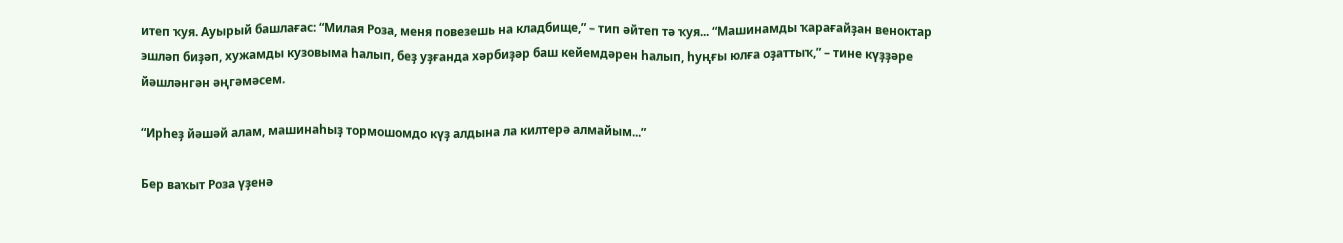итеп ҡуя. Ауырый башлағас: “Милая Роза, меня повезешь на кладбище,” – тип әйтеп тә ҡуя... “Машинамды ҡарағайҙан веноктар эшләп биҙәп, хужамды кузовыма һалып, беҙ уҙғанда хәрбиҙәр баш кейемдәрен һалып, һуңғы юлға оҙаттыҡ,” – тине күҙҙәре йәшләнгән әңгәмәсем.

“Ирһеҙ йәшәй алам, машинаһыҙ тормошомдо күҙ алдына ла килтерә алмайым...”

Бер ваҡыт Роза үҙенә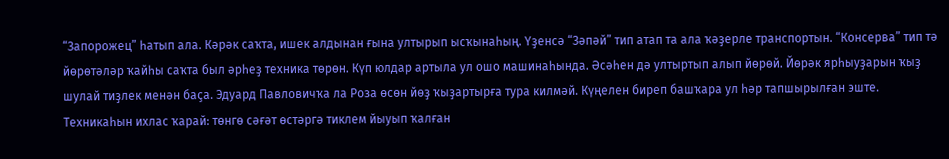“Запорожец” һатып ала. Кәрәк саҡта, ишек алдынан ғына ултырып ысҡынаһың. Үҙенсә “Зәпәй” тип атап та ала ҡәҙерле транспортын. “Консерва” тип тә йөрөтәләр ҡайһы саҡта был әрһеҙ техника төрөн. Күп юлдар артыла ул ошо машинаһында. Әсәһен дә ултыртып алып йөрөй. Йөрәк ярһыуҙарын ҡыҙ шулай тиҙлек менән баҫа. Эдуард Павловичҡа ла Роза өсөн йөҙ ҡыҙартырға тура килмәй. Күңелен биреп башҡара ул һәр тапшырылған эште. Техникаһын ихлас ҡарай: төнгө сәғәт өстәргә тиклем йыуып ҡалған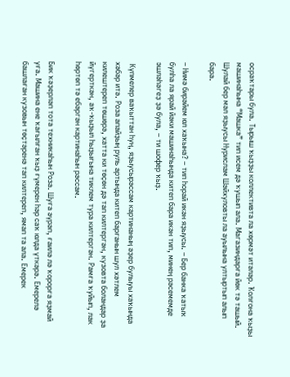осраҡтары була. Тырыш ҡыҙҙы коллективта ла хөрмәт итәләр. Ҡолғона ҡыҙы машинаһына “Машка” тип исем дә ҡушып ала. Магазиндарға йөк тә ташый. Шулай бер мәл яҙыусы Нурислам Шәйхуловты ла ауылына ултыртып алып бара.

– Нимә бирәйем юл хаҡына? – тип һорай икән яҙыусы. – Бер банка ҡатыҡ булһа ла ярай йәки машинаһында китеп бара икән тип, минең рәсемемде эшләһәгеҙ ҙә була, – ти шофер ҡыҙ.

 Күпмелер ваҡыттан һуң, яҙыусырәссам картинаның әҙер булыуы хаҡында хәбәр итә. Роза апайҙың руль артында китеп барғанын шул хәтлем килештереп төшөрә, хатта ки төҫөн дә тап килтергән, кузовта боландар ҙа йүгерткән, аҡ-ҡыҙыл һыҙығына тиклем тура килтергән. Рамға ҡуйып, лак һөртөп тә ебәргән картинаһын рәссам.

Бик ҡәҙерләп тота техникаһын Роза. Шуға әүрәп, ғаилә лә ҡорорға яҙмай уға. Машина ене ҡағылған ҡыҙ ғүмерен һәр саҡ юлда үткәрә. Емерелә башлаған кузовын төҫтәренә тап килтереп, ямап та ала. Емерек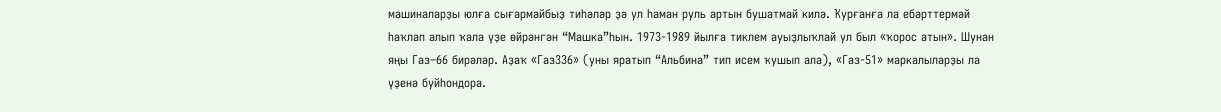машиналарҙы юлға сығармайбыҙ тиһәләр ҙә ул һаман руль артын бушатмай килә. Ҡурғанға ла ебәрттермәй һаҡлап алып ҡала үҙе өйрәнгән “Машка”һын. 1973-1989 йылға тиклем ауыҙлыҡлай ул был «ҡорос атын». Шунан яңы Газ–66 бирәләр. Аҙаҡ «Газ336» (уны яратып “Альбина” тип исем ҡушып ала), «Газ-51» маркалыларҙы ла үҙенә буйһондора.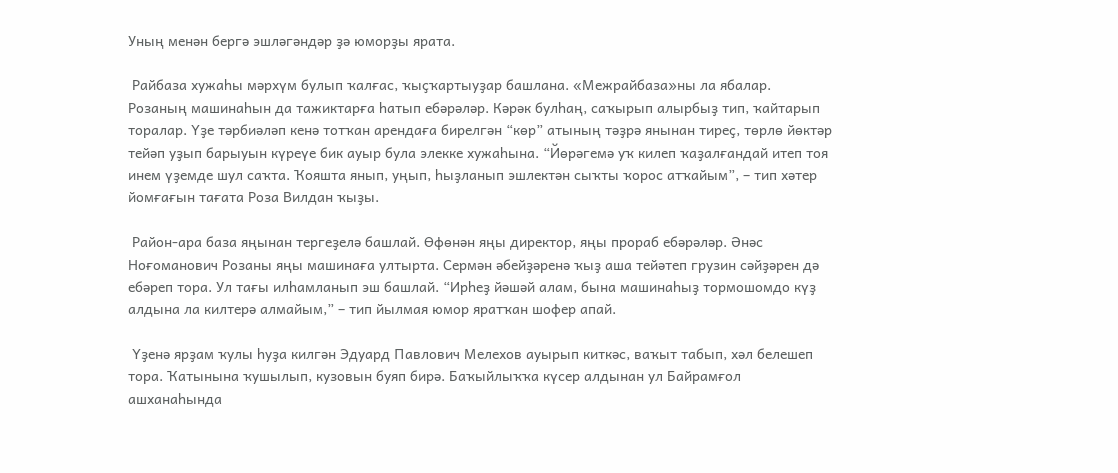Уның менән бергә эшләгәндәр ҙә юморҙы ярата.

 Райбаза хужаһы мәрхүм булып ҡалғас, ҡыҫҡартыуҙар башлана. «Межрайбаза»ны ла ябалар. Розаның машинаһын да тажиктарға һатып ебәрәләр. Кәрәк булһаң, саҡырып алырбыҙ тип, ҡайтарып торалар. Үҙе тәрбиәләп кенә тотҡан арендаға бирелгән “көр” атының тәҙрә янынан тиреҫ, төрлө йөктәр тейәп уҙып барыуын күреүе бик ауыр була элекке хужаһына. “Йөрәгемә уҡ килеп ҡаҙалғандай итеп тоя инем үҙемде шул саҡта. Ҡояшта янып, уңып, һыҙланып эшлектән сыҡты ҡорос атҡайым”, – тип хәтер йомғағын тағата Роза Вилдан ҡыҙы.

 Район-ара база яңынан тергеҙелә башлай. Өфөнән яңы директор, яңы прораб ебәрәләр. Әнәс Ноғоманович Розаны яңы машинаға ултырта. Сермән әбейҙәренә ҡыҙ аша тейәтеп грузин сәйҙәрен дә ебәреп тора. Ул тағы илһамланып эш башлай. “Ирһеҙ йәшәй алам, бына машинаһыҙ тормошомдо күҙ алдына ла килтерә алмайым,” – тип йылмая юмор яратҡан шофер апай.

 Үҙенә ярҙам ҡулы һуҙа килгән Эдуард Павлович Мелехов ауырып киткәс, ваҡыт табып, хәл белешеп тора. Ҡатынына ҡушылып, кузовын буяп бирә. Баҡыйлыҡҡа күсер алдынан ул Байрамғол ашханаһында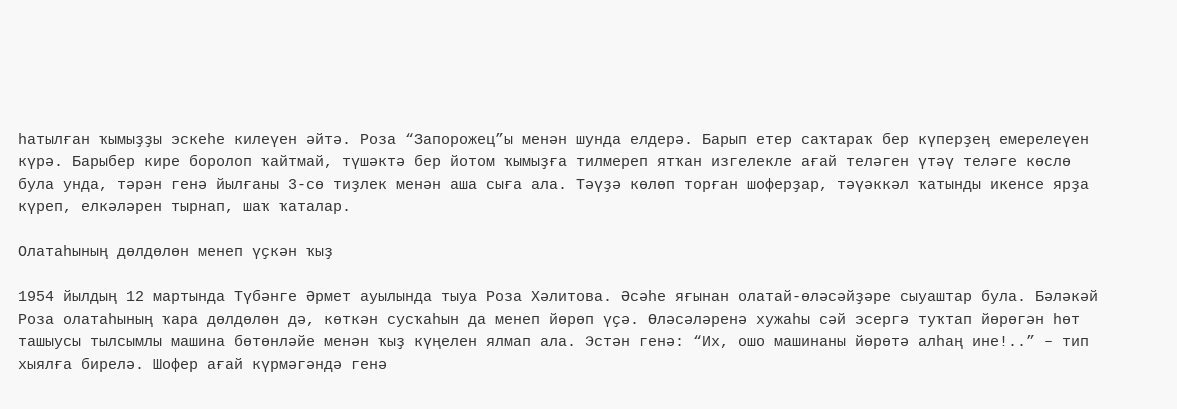һатылған ҡымыҙҙы эскеһе килеүен әйтә. Роза “Запорожец”ы менән шунда елдерә. Барып етер саҡтараҡ бер күперҙең емерелеүен күрә. Барыбер кире боролоп ҡайтмай, түшәктә бер йотом ҡымыҙға тилмереп ятҡан изгелекле ағай теләген үтәү теләге көслө була унда, тәрән генә йылғаны 3-сө тиҙлек менән аша сыға ала. Тәүҙә көлөп торған шоферҙар, тәүәккәл ҡатынды икенсе ярҙа күреп, елкәләрен тырнап, шаҡ ҡаталар.

Олатаһының дөлдөлөн менеп үҫкән ҡыҙ

1954 йылдың 12 мартында Түбәнге Әрмет ауылында тыуа Роза Хәлитова. Әсәһе яғынан олатай-өләсәйҙәре сыуаштар була. Бәләкәй Роза олатаһының ҡара дөлдөлөн дә, көткән сусҡаһын да менеп йөрөп үҫә. Өләсәләренә хужаһы сәй эсергә туҡтап йөрөгән һөт ташыусы тылсымлы машина бөтөнләйе менән ҡыҙ күңелен ялмап ала. Эстән генә: “Их, ошо машинаны йөрөтә алһаң ине!..” – тип хыялға бирелә. Шофер ағай күрмәгәндә генә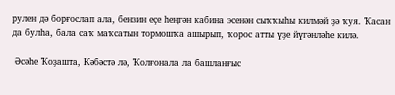рулен дә борғослап ала, бензин еҫе һеңгән кабина эсенән сыҡҡыһы килмәй ҙә ҡуя. Ҡасан да булһа, бала саҡ маҡсатын тормошҡа ашырып, ҡорос атты үҙе йүгәнләһе килә.

 Әсәһе Ҡоҙашта, Кәбәстә лә, Ҡолғонала ла башланғыс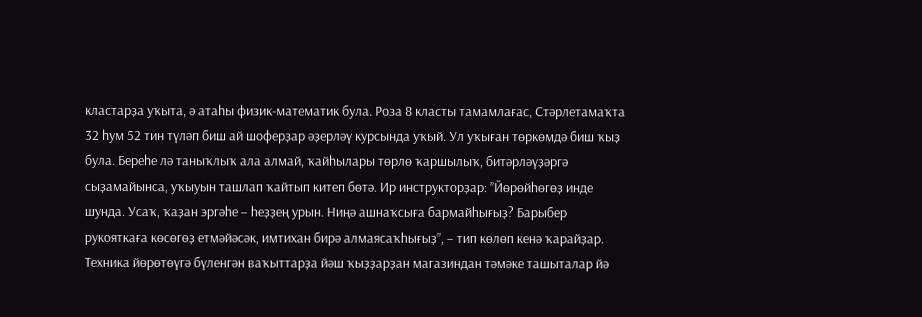кластарҙа уҡыта, ә атаһы физик-математик була. Роза 8 класты тамамлағас, Стәрлетамаҡта 32 һум 52 тин түләп биш ай шоферҙар әҙерләү курсында уҡый. Ул уҡыған төркөмдә биш ҡыҙ була. Береһе лә таныҡлыҡ ала алмай, ҡайһылары төрлө ҡаршылыҡ, битәрләүҙәргә сыҙамайынса, уҡыуын ташлап ҡайтып китеп бөтә. Ир инструкторҙар: ”Йөрөйһөгөҙ инде шунда. Усаҡ, ҡаҙан эргәһе – һеҙҙең урын. Ниңә ашнаҡсыға бармайһығыҙ? Барыбер рукояткаға көсөгөҙ етмәйәсәк, имтихан бирә алмаясаҡһығыҙ”, – тип көлөп кенә ҡарайҙар. Техника йөрөтөүгә бүленгән ваҡыттарҙа йәш ҡыҙҙарҙан магазиндан тәмәке ташыталар йә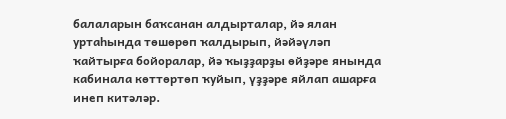балаларын баҡсанан алдырталар, йә ялан уртаһында төшөрөп ҡалдырып, йәйәүләп ҡайтырға бойоралар, йә ҡыҙҙарҙы өйҙәре янында кабинала көттөртөп ҡуйып, үҙҙәре яйлап ашарға инеп китәләр.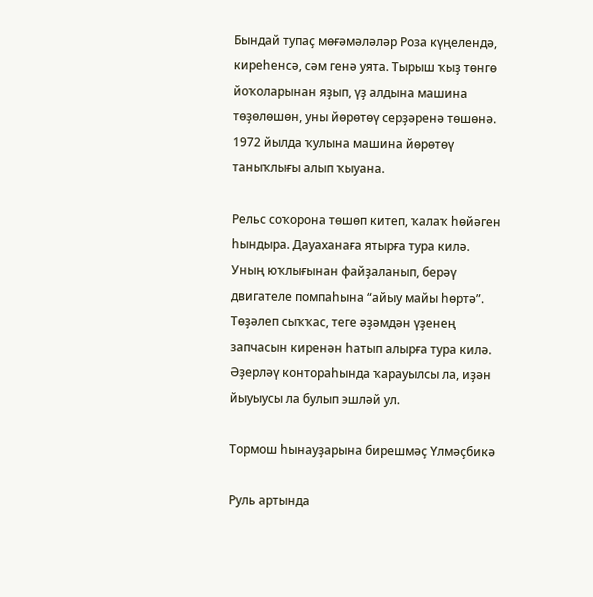Бындай тупаҫ мөғәмәләләр Роза күңелендә, киреһенсә, сәм генә уята. Тырыш ҡыҙ төнгө йоҡоларынан яҙып, үҙ алдына машина төҙөлөшөн, уны йөрөтөү серҙәренә төшөнә. 1972 йылда ҡулына машина йөрөтөү таныҡлығы алып ҡыуана.

Рельс соҡорона төшөп китеп, ҡалаҡ һөйәген һындыра. Дауаханаға ятырға тура килә. Уның юҡлығынан файҙаланып, берәү двигателе помпаһына “айыу майы һөртә”. Төҙәлеп сыҡҡас, теге әҙәмдән үҙенең запчасын киренән һатып алырға тура килә. Әҙерләү контораһында ҡарауылсы ла, иҙән йыуыусы ла булып эшләй ул.

Тормош һынауҙарына бирешмәҫ Үлмәҫбикә

Руль артында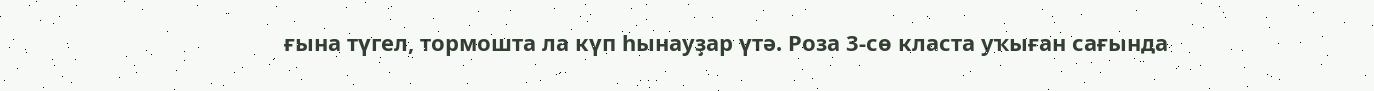ғына түгел, тормошта ла күп һынауҙар үтә. Роза 3-сө класта уҡыған сағында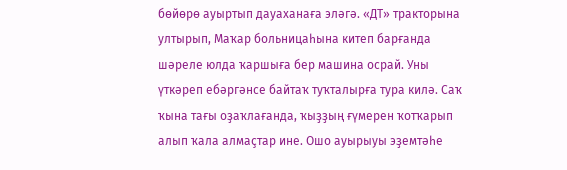бөйөрө ауыртып дауаханаға эләгә. «ДТ» тракторына ултырып, Маҡар больницаһына китеп барғанда шәреле юлда ҡаршыға бер машина осрай. Уны үткәреп ебәргәнсе байтаҡ туҡталырға тура килә. Саҡ ҡына тағы оҙаҡлағанда, ҡыҙҙың ғүмерен ҡотҡарып алып ҡала алмаҫтар ине. Ошо ауырыуы эҙемтәһе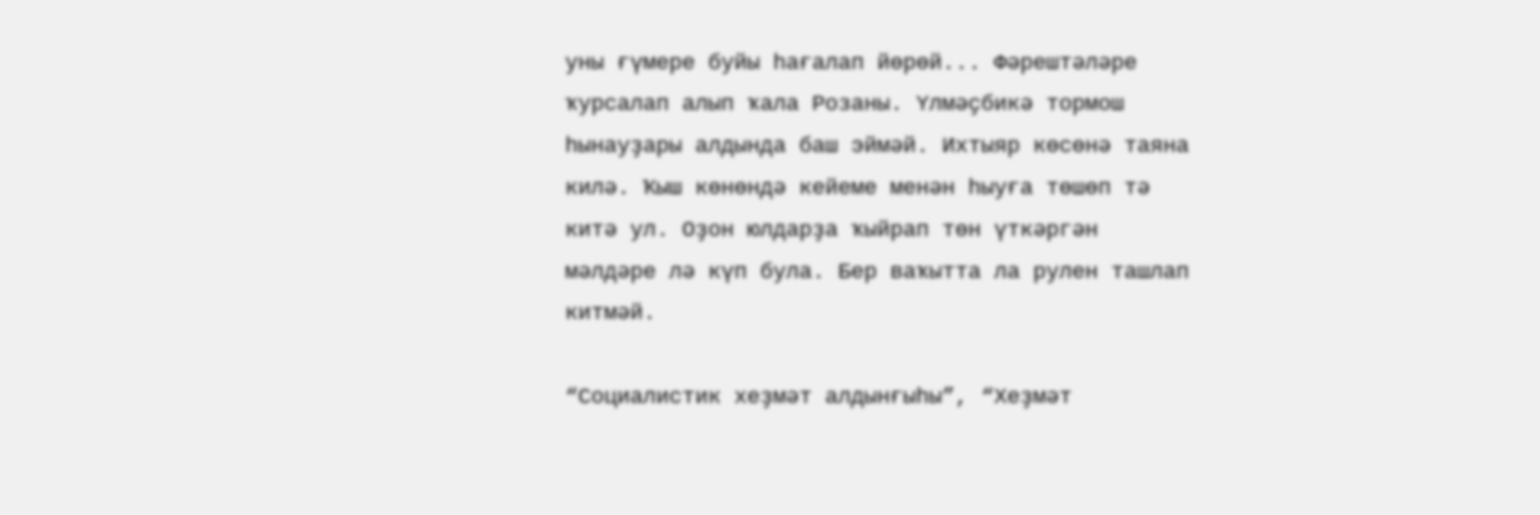уны ғүмере буйы һағалап йөрөй... Фәрештәләре ҡурсалап алып ҡала Розаны. Үлмәҫбикә тормош һынауҙары алдында баш эймәй. Ихтыяр көсөнә таяна килә. Ҡыш көнөндә кейеме менән һыуға төшөп тә китә ул. Оҙон юлдарҙа ҡыйрап төн үткәргән мәлдәре лә күп була. Бер ваҡытта ла рулен ташлап китмәй.

“Социалистик хеҙмәт алдынғыһы”, “Хеҙмәт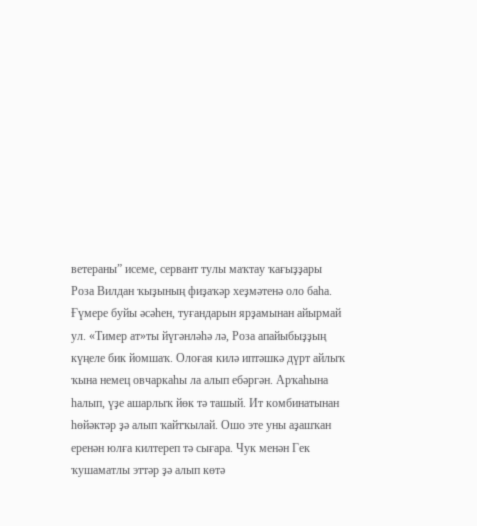ветераны” исеме, сервант тулы маҡтау ҡағыҙҙары Роза Вилдан ҡыҙының фиҙаҡәр хеҙмәтенә оло баһа. Ғүмере буйы әсәһен, туғандарын ярҙамынан айырмай ул. «Тимер ат»ты йүгәнләһә лә, Роза апайыбыҙҙың күңеле бик йомшаҡ. Олоғая килә иптәшкә дүрт айлыҡ ҡына немец овчаркаһы ла алып ебәргән. Арҡаһына һалып, үҙе ашарлыҡ йөк тә ташый. Ит комбинатынан һөйәктәр ҙә алып ҡайтҡылай. Ошо эте уны аҙашҡан еренән юлға килтереп тә сығара. Чук менән Гек ҡушаматлы эттәр ҙә алып көтә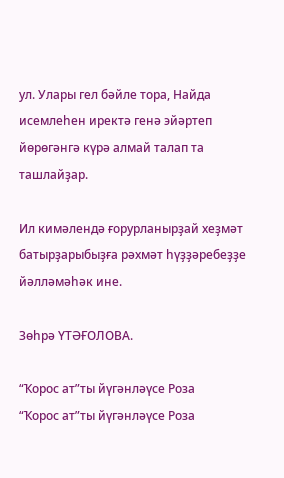ул. Улары гел бәйле тора, Найда исемлеһен иректә генә эйәртеп йөрөгәнгә күрә алмай талап та ташлайҙар.

Ил кимәлендә ғорурланырҙай хеҙмәт батырҙарыбыҙға рәхмәт һүҙҙәребеҙҙе йәлләмәһәк ине.

Зөһрә ҮТӘҒОЛОВА.

“Ҡорос ат”ты йүгәнләүсе Роза
“Ҡорос ат”ты йүгәнләүсе Роза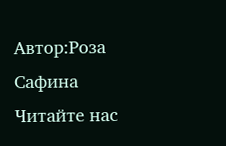Автор:Роза Сафина
Читайте нас